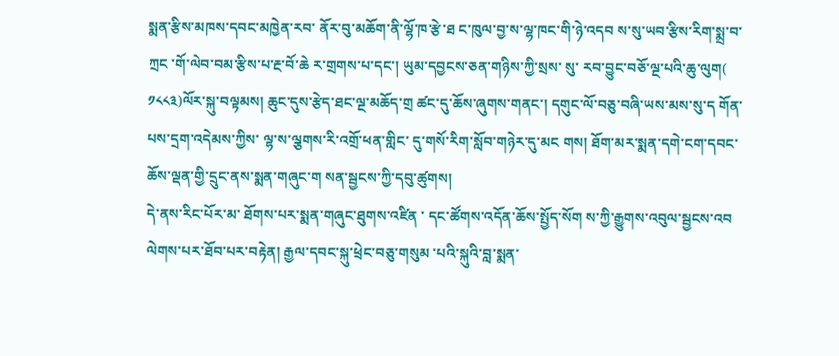སྨན་རྩིས་མཁས་དབང་མཁྱེན་རབ་ ནོར་བུ་མཆོག་ནི་ལྷོ་ཁ་རྩེ་ཐ ང་ཁུལ་བྱ་ས་ལྷ་ཁང་གི་ཉེ་འདབ ས་སུ་ཡབ་རྩིས་རིག་སྨྲ་བ་ཀྲང ་གོ་ལེབ་བམ་རྩིས་པ་རྔ་བོ་ཆེ ར་གྲགས་པ་དང་། ཡུམ་དབྱངས་ཅན་གཉིས་ཀྱི་སྲས་ སུ་ རབ་བྱུང་བཅོ་ལྔ་པའི་ཆུ་ལུག( ༡༨༨༣)ལོར་སྐུ་བལྟམས། ཆུང་དུས་རྩེད་ཐང་ལྔ་མཆོད་གྲ ཚང་དུ་ཆོས་ཞུགས་གནང་། དགུང་ལོ་བཅུ་བཞི་ཡས་མས་སུ་ད གོན་པས་དྲག་འདེམས་ཀྱིས་ ལྷ་ས་ལྕགས་རི་འགྲོ་ཕན་གླིང་ དུ་གསོ་རིག་སློབ་གཉེར་དུ་མང གས། ཐོག་མར་སྨན་དགེ་ངག་དབང་ཆོས་ལྡན་གྱི་དྲུང་ནས་སྨན་གཞུང་ག སན་སྦྱངས་ཀྱི་དབུ་ཚུགས།
དེ་ནས་རིང་པོར་མ་ ཐོགས་པར་སྨན་གཞུང་ཐུགས་འཛིན ་ དང་ཚོགས་འདོན་ཆོས་སྤྱོད་སོག ས་ཀྱི་རྒྱུགས་འབུལ་སྦྱངས་འབ ལེགས་པར་ཐོབ་པར་བརྟེན། རྒྱལ་དབང་སྐུ་ཕྲེང་བཅུ་གསུམ ་པའི་སྐུའི་བླ་སྨན་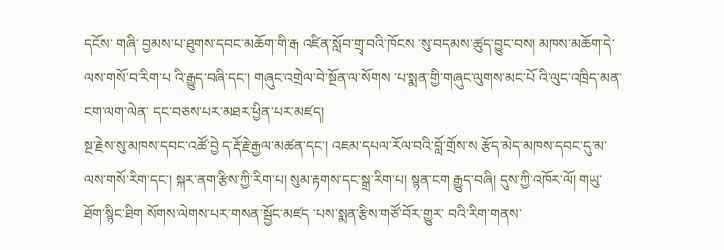དངོས་ གཞི་ བྱམས་པ་ཐུགས་དབང་མཆོག་གི་རྒ འཛིན་སློབ་གྲྭ་བའི་ཁོངས ་སུ་བདམས་ཚུད་བྱུང་བས། མཁས་མཆོག་དེ་ལས་གསོ་བ་རིག་པ འི་རྒྱུད་བཞི་དང་། གཞུང་འགྲེལ་བེ་སྔོན་ལ་སོགས ་པ་སྨན་གྱི་གཞུང་ལུགས་མང་པོ འི་ལུང་འཁྲིད་མན་ངག་ལག་ལེན་ དང་བཅས་པར་མཐར་ཕྱིན་པར་མཛད།
སྔ་རྗེས་སུ་མཁས་དབང་འཚོ་བྱེ ད་རྡོ་རྗེ་རྒྱལ་མཚན་དང་། འཇམ་དཔལ་རོལ་བའི་བློ་གྲོས་ས རྩོད་མེད་མཁས་དབང་དུ་མ་ ལས་གསོ་རིག་དང་། སྐར་ནག་རྩིས་ཀྱི་རིག་པ། སུམ་རྟགས་དང་སྒྲ་རིག་པ། སྙན་ངག རྒྱུད་བཞི། དུས་ཀྱི་འཁོར་ལོ། གཡུ་ཐོག་སྙིང་ཐིག སོགས་ལེགས་པར་གསན་སྦྱོང་མཛད ་པས་སྨན་རྩིས་གཙོ་བོར་གྱུར་ བའི་རིག་གནས་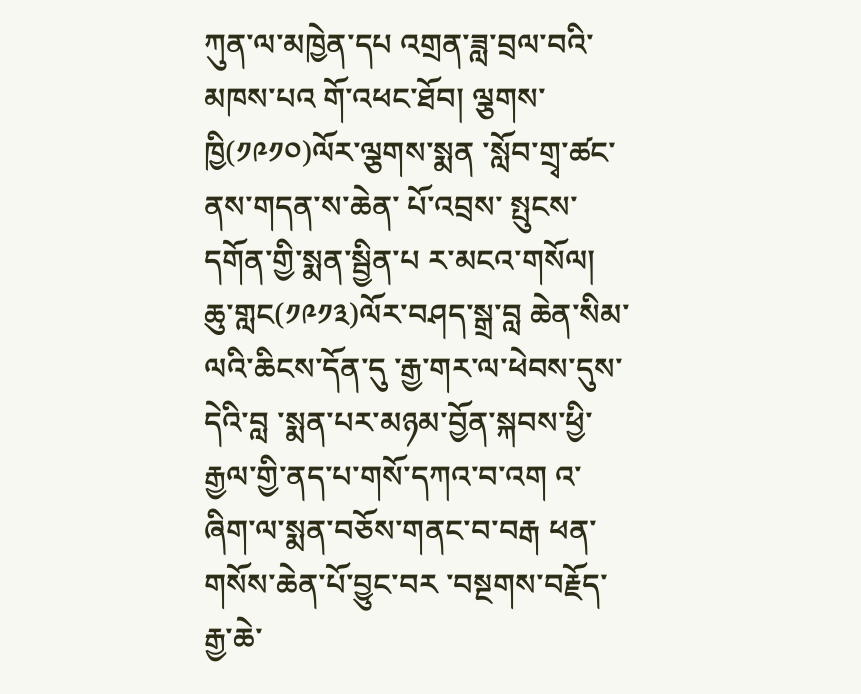ཀུན་ལ་མཁྱེན་དཔ འགྲན་ཟླ་བྲལ་བའི་མཁས་པའ གོ་འཕང་ཐོབ། ལྕགས་ཁྱི(༡༩༡༠)ལོར་ལྕགས་སྨན ་སློབ་གྲྭ་ཚང་ནས་གདན་ས་ཆེན་ པོ་འབྲས་ སྤུངས་དགོན་གྱི་སྨན་སྦྱིན་པ ར་མངའ་གསོལ།
ཆུ་གླང(༡༩༡༣)ལོར་བཤད་སྒྲ་བླ ཆེན་སིམ་ལའི་ཆིངས་དོན་དུ ་རྒྱ་གར་ལ་ཕེབས་དུས་དེའི་བླ ་སྨན་པར་མཉམ་བྱོན་སྐབས་ཕྱི་ རྒྱལ་གྱི་ནད་པ་གསོ་དཀའ་བ་འག འ་ཞིག་ལ་སྨན་བཅོས་གནང་བ་བརྒ ཕན་གསོས་ཆེན་པོ་བྱུང་བར ་བསྔགས་བརྗོད་རྒྱ་ཆེ་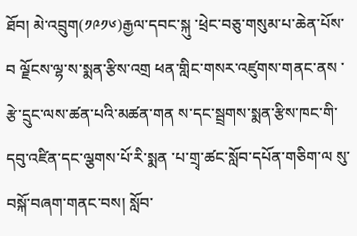ཐོབ། མེ་འབྲུག(༡༩༡༦)རྒྱལ་དབང་སྐུ ་ཕྲེང་བཅུ་གསུམ་པ་ཆེན་པོས་བ ལྗོངས་ལྷ་ས་སྨན་རྩིས་འགྲ ཕན་གླིང་གསར་འཛུགས་གནང་ནས ་རྩེ་དྲུང་ལས་ཚན་པའི་མཚན་གན ས་དང་སྦྲགས་སྨན་རྩིས་ཁང་གི་ དབུ་འཛིན་དང་ལྕགས་པོ་རི་སྨན ་པ་གྲྭ་ཚང་སློབ་དཔོན་གཅིག་ལ སུ་བསྐོ་བཞག་གནང་བས། སློབ་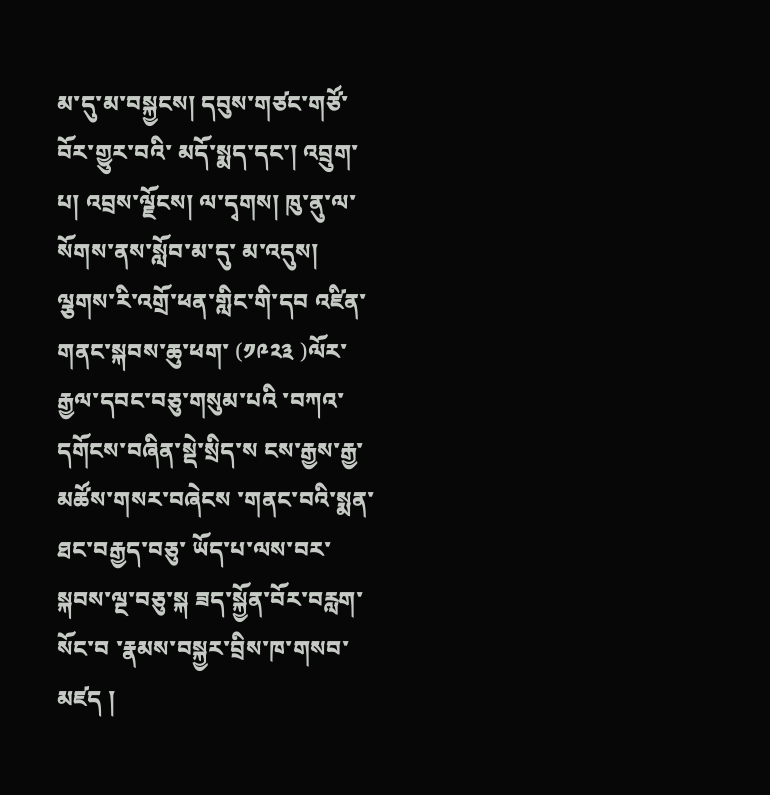མ་དུ་མ་བསྐྱངས། དབུས་གཙང་གཙོ་བོར་གྱུར་བའི་ མདོ་སྨད་དང་། འབྲུག་པ། འབྲས་ལྗོངས། ལ་དྭགས། ཁུ་ནུ་ལ་སོགས་ནས་སློབ་མ་དུ་ མ་འདུས།
ལྕགས་རི་འགྲོ་ཕན་གླིང་གི་དབ འཛིན་གནང་སྐབས་ཆུ་ཕག་ (༡༩༢༣ )ལོར་རྒྱལ་དབང་བཅུ་གསུམ་པའི ་བཀའ་དགོངས་བཞིན་སྡེ་སྲིད་ས ངས་རྒྱས་རྒྱ་མཚོས་གསར་བཞེངས ་གནང་བའི་སྨན་ཐང་བརྒྱད་བཅུ་ ཡོད་པ་ལས་བར་སྐབས་ལྔ་བཅུ་སྐ ཟད་སྐྱོན་བོར་བརླག་སོང་བ ་རྣམས་བསྐྱར་བྲིས་ཁ་གསབ་མཛད །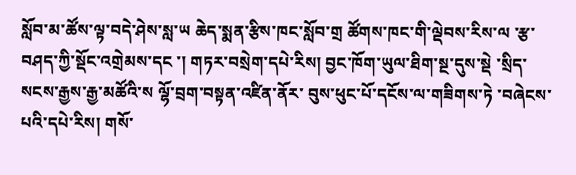སློབ་མ་ཚོས་ལྟ་བདེ་ཤེས་སླ་ཡ ཆེད་སྨན་རྩིས་ཁང་སློབ་གྲ ཚོགས་ཁང་གི་ལྡེབས་རིས་ལ ་རྩ་བཤད་ཀྱི་སྡོང་འགྲེམས་དང ་། གཏར་བསྲེག་དཔེ་རིས། བྱང་ཁོག་ཡུལ་ཐིག་སྔ་དུས་སྡེ ་སྲིད་སངས་རྒྱས་རྒྱ་མཚོའི་ས ལྷོ་བྲག་བསྟན་འཛིན་ནོར་ བུས་ཕུང་པོ་དངོས་ལ་གཟིགས་ཏེ ་བཞེངས་པའི་དཔེ་རིས། གསོ་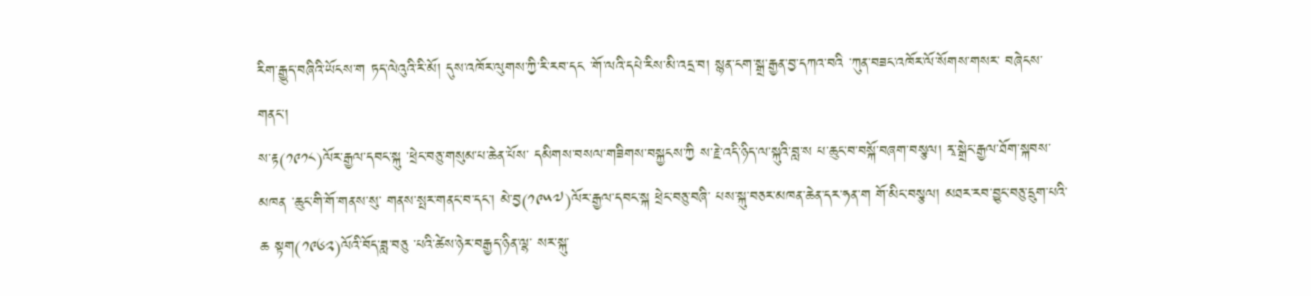རིག་རྒྱུད་བཞིའི་ཡོངས་ག ཏད་ལེའུའི་རི་མོ། དུས་འཁོར་ལུགས་ཀྱི་རི་རབ་དང ་གོ་ལའི་དཔེ་རིས་མི་འདྲ་བ། སྙན་ངག་སྒྲ་རྒྱན་བྱ་དཀའ་བའི ་ཀུན་བཟང་འཁོར་ལོ་སོགས་གསར་ བཞེངས་གནང་།
ས་རྟ(༡༩༡༨)ལོར་རྒྱལ་དབང་སྐུ ་ཕྲེང་བཅུ་གསུམ་པ་ཆེན་པོས་ དམིགས་བསལ་གཟིགས་བསྐྱངས་ཀྱི ས་རྗེ་འདི་ཉིད་ལ་སྐུའི་བླ་ས པ་ཆུང་བ་བསྐོ་བཞག་བསྩལ། རྭ་སྒྲེང་རྒྱལ་ཐོག་སྐབས་མཁན ་ཆུང་གི་གོ་གནས་སུ་ གནས་སྤར་གནང་བ་དང་། མེ་བྱ(༡༩༥༧)ལོར་རྒྱལ་དབང་སྐ ཕྲེང་བཅུ་བཞི་ པས་སྐུ་བཅར་མཁན་ཆེན་དར་ཧན་ག གོ་མིང་བསྩལ། མཐར་རབ་བྱུང་བཅུ་དྲུག་པའི་ཆ སྟག(༡༩༦༢)ལོའི་བོད་ཟླ་བཅུ ་པའི་ཚེས་ཉེར་བརྒྱད་ཉིན་ལྷ་ སར་སྐུ་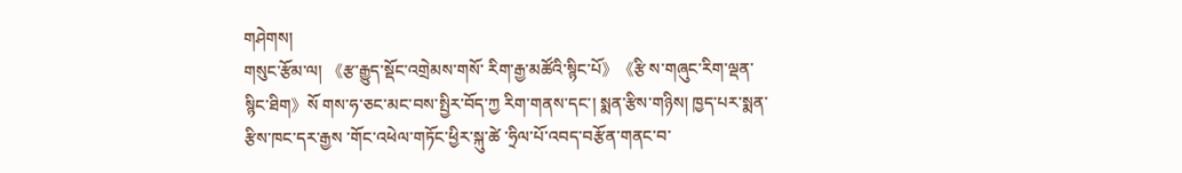གཤེགས།
གསུང་རྩོམ་ལ། 《རྩ་རྒྱུད་སྡོང་འགྲེམས་གསོ་ རིག་རྒྱ་མཚོའི་སྙིང་པོ》《རྩི ས་གཞུང་རིག་ལྡན་སྙིང་ཐིག》སོ གས་ཧ་ཅང་མང་བས་སྤྱིར་བོད་ཀྱ རིག་གནས་དང་། སྨན་རྩིས་གཉིས། ཁྱད་པར་སྨན་རྩིས་ཁང་དར་རྒྱས ་གོང་འཕེལ་གཏོང་ཕྱིར་སྐུ་ཚེ ་ཧྲིལ་པོ་འབད་བརྩོན་གནང་བ་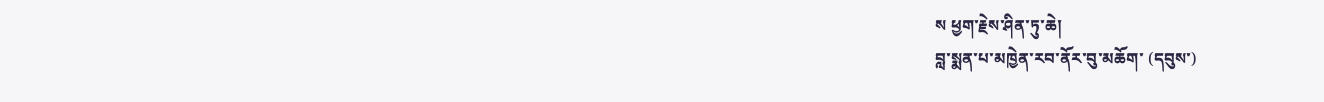ས ཕྱག་རྗེས་ཤིན་ཏུ་ཆེ།
བླ་སྨན་པ་མཁྱེན་རབ་ནོར་བུ་མཆོག་ (དབུས་)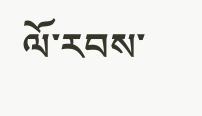ལོ་རབས་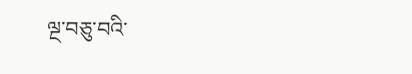ལྔ་བཅུ་བའི་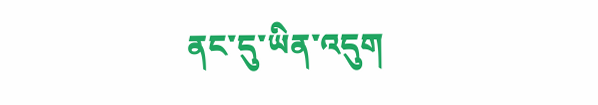ནང་དུ་ཡིན་འདུག